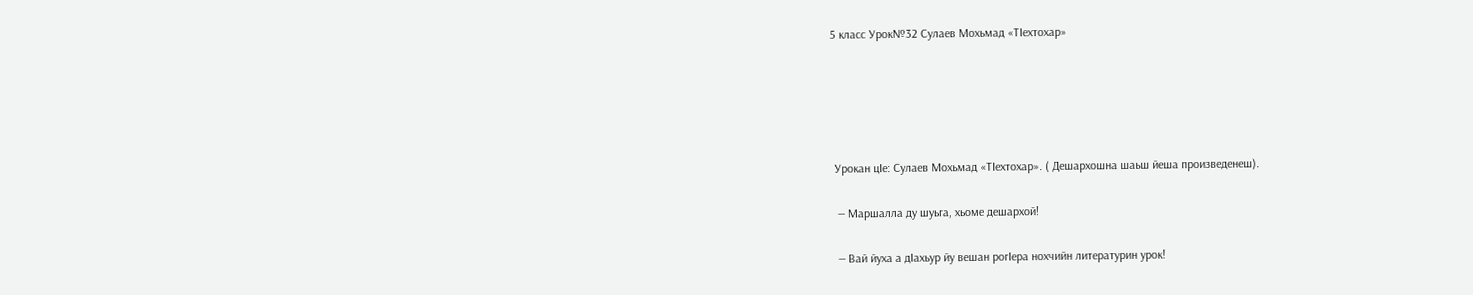5 класс Урок№32 Сулаев Мохьмад «ТIехтохар»





 Урокан цIе: Сулаев Мохьмад «ТIехтохар». ( Дешархошна шаьш йеша произведенеш).

  — Маршалла ду шуьга, хьоме дешархой!

  — Вай йуха а дIахьур йу вешан рогIера нохчийн литературин урок!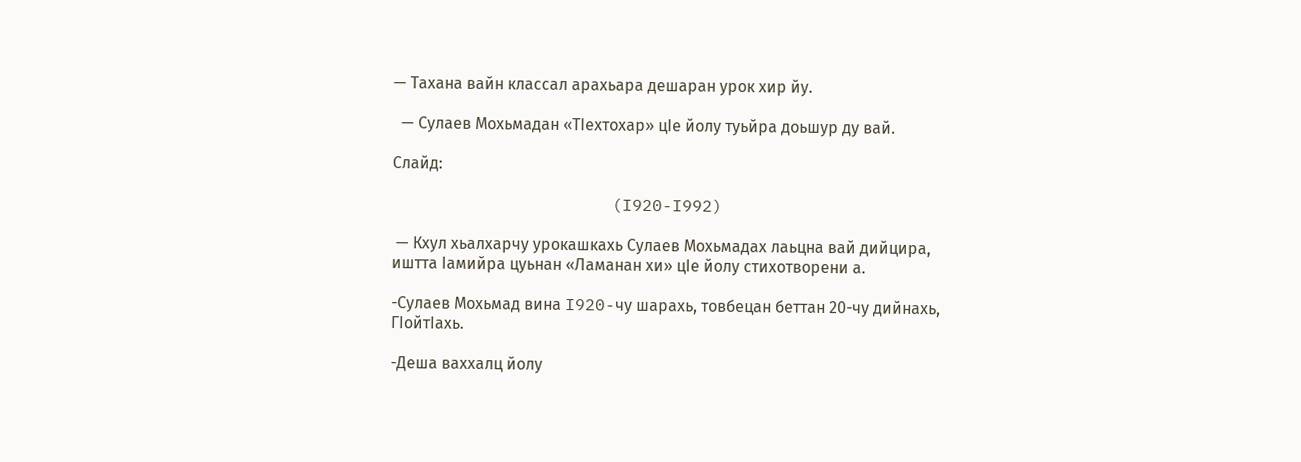— Тахана вайн классал арахьара дешаран урок хир йу.

  — Сулаев Мохьмадан «ТIехтохар» цIе йолу туьйра доьшур ду вай.

Слайд:

                      (I920-I992)

 — Кхул хьалхарчу урокашкахь Сулаев Мохьмадах лаьцна вай дийцира, иштта Iамийра цуьнан «Ламанан хи» цIе йолу стихотворени а.

-Сулаев Мохьмад вина I920-чу шарахь, товбецан беттан 20-чу дийнахь, ГIойтIахь.

-Деша ваххалц йолу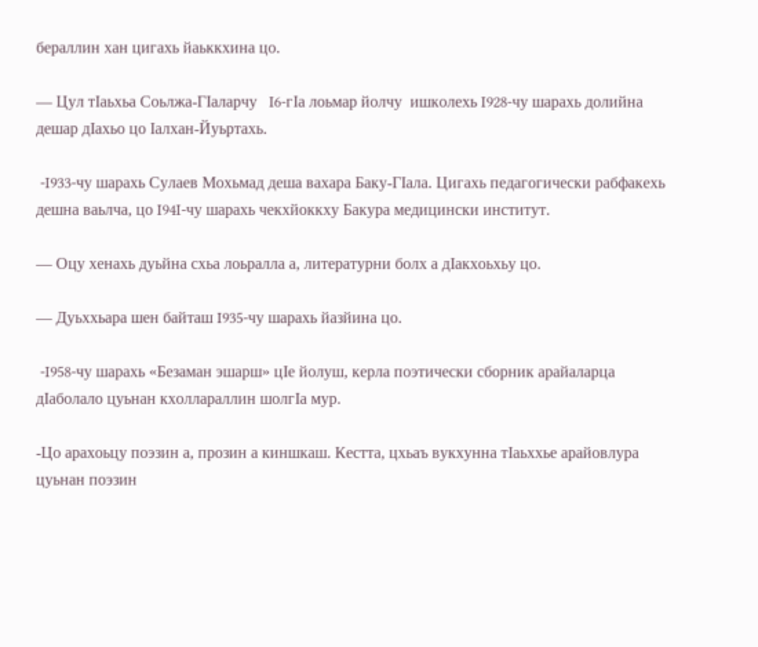бераллин хан цигахь йаьккхина цо.

— Цул тIаьхьа Соьлжа-ГIаларчу   I6-гIа лоьмар йолчу  ишколехь I928-чу шарахь долийна дешар дIахьо цо Iалхан-Йуьртахь.

 -I933-чу шарахь Сулаев Мохьмад деша вахара Баку-ГIала. Цигахь педагогически рабфакехь дешна ваьлча, цо I94I-чу шарахь чекхйоккху Бакура медицински институт.

— Оцу хенахь дуьйна схьа лоьралла а, литературни болх а дIакхоьхьу цо.

— Дуьххьара шен байташ I935-чу шарахь йазйина цо.

 -I958-чу шарахь «Безаман эшарш» цIе йолуш, керла поэтически сборник арайаларца дIаболало цуьнан кхоллараллин шолгIа мур.

-Цо арахоьцу поэзин а, прозин а киншкаш. Кестта, цхьаъ вукхунна тIаьххье арайовлура цуьнан поэзин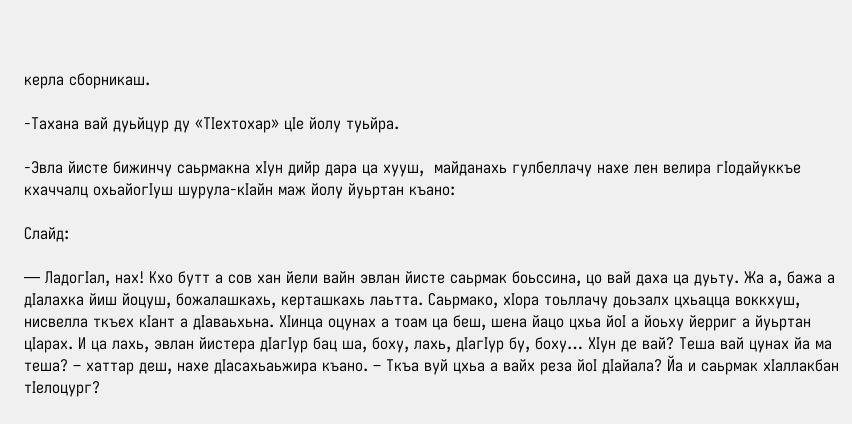керла сборникаш.

-Тахана вай дуьйцур ду «ТIехтохар» цIе йолу туьйра.

-Эвла йисте бижинчу саьрмакна хIун дийр дара ца хууш,  майданахь гулбеллачу нахе лен велира гIодайуккъе кхаччалц охьайогIуш шурула-кIайн маж йолу йуьртан къано:

Слайд:

— ЛадогIал, нах! Кхо бутт а сов хан йели вайн эвлан йисте саьрмак боьссина, цо вай даха ца дуьту. Жа а, бажа а дIалахка йиш йоцуш, божалашкахь, керташкахь лаьтта. Саьрмако, хIора тоьллачу доьзалх цхьацца воккхуш, нисвелла ткъех кIант а дIаваьхьна. ХIинца оцунах а тоам ца беш, шена йацо цхьа йоI а йоьху йерриг а йуьртан цIарах. И ца лахь, эвлан йистера дIагIур бац ша, боху, лахь, дIагIур бу, боху… ХIун де вай? Теша вай цунах йа ма теша? – хаттар деш, нахе дIасахьаьжира къано. – Ткъа вуй цхьа а вайх реза йоI дIайала? Йа и саьрмак хIаллакбан тIелоцург?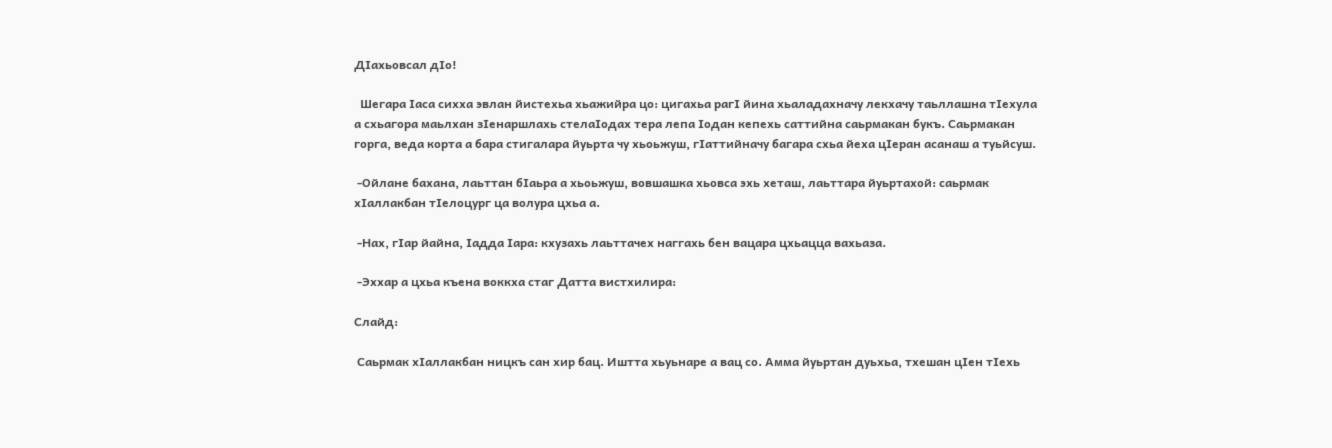ДIахьовсал дIо!

  Шегара Iаса сихха эвлан йистехьа хьажийра цо: цигахьа рагI йина хьаладахначу лекхачу таьллашна тIехула а схьагора маьлхан зIенаршлахь стелаIодах тера лепа Iодан кепехь саттийна саьрмакан букъ. Саьрмакан горга, веда корта а бара стигалара йуьрта чу хьоьжуш, гIаттийначу багара схьа йеха цIеран асанаш а туьйсуш.

 -Ойлане бахана, лаьттан бIаьра а хьоьжуш, вовшашка хьовса эхь хеташ, лаьттара йуьртахой: саьрмак хIаллакбан тIелоцург ца волура цхьа а.

 -Нах, гIар йайна, Iадда Iара: кхузахь лаьттачех наггахь бен вацара цхьацца вахьаза.

 -Эххар а цхьа къена воккха стаг Датта вистхилира:

Слайд:

 Саьрмак хIаллакбан ницкъ сан хир бац. Иштта хьуьнаре а вац со. Амма йуьртан дуьхьа, тхешан цIен тIехь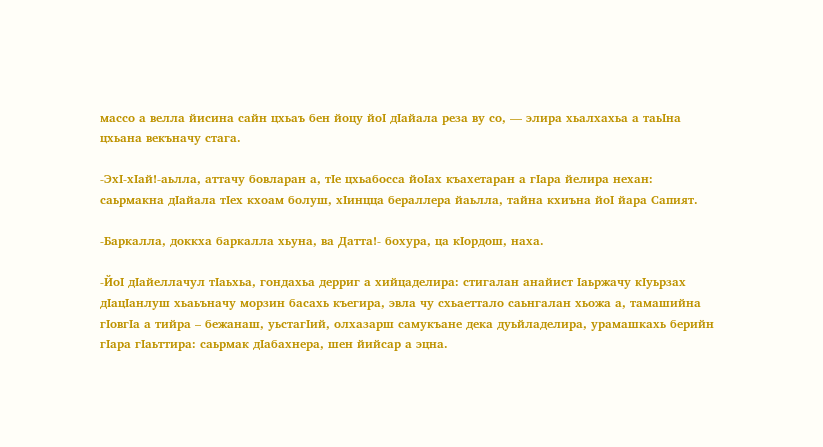массо а велла йисина сайн цхьаъ бен йоцу йоI дIайала реза ву со, — элира хьалхахьа а таьIна цхьана векъначу стага.

-ЭхI-хIай!-аьлла, аттачу бовларан а, тIе цхьабосса йоIах къахетаран а гIара йелира нехан: саьрмакна дIайала тIех кхоам болуш, хIинцца бераллера йаьлла, тайна кхиъна йоI йара Сапият.

-Баркалла, доккха баркалла хьуна, ва Датта!- бохура, ца кIордош, наха.

-ЙоI дIайеллачул тIаьхьа, гондахьа дерриг а хийцаделира: стигалан анайист Iаьржачу кIуьрзах дIацIанлуш хьаьъначу морзин басахь къегира, эвла чу схьаеттало саьнгалан хьожа а, тамашийна гIовгIа а тийра – бежанаш, уьстагIий, олхазарш самукъане дека дуьйладелира, урамашкахь берийн гIара гIаьттира: саьрмак дIабахнера, шен йийсар а эцна.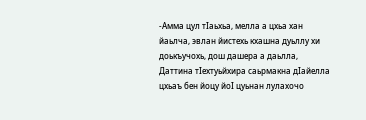-Амма цул тIаьхьа, мелла а цхьа хан йаьлча, эвлан йистехь кхашна дуьллу хи доькъучохь, дош дашера а даьлла, Даттина тIехтуьйхира саьрмакна дIайелла цхьаъ бен йоцу йоI цуьнан лулахочо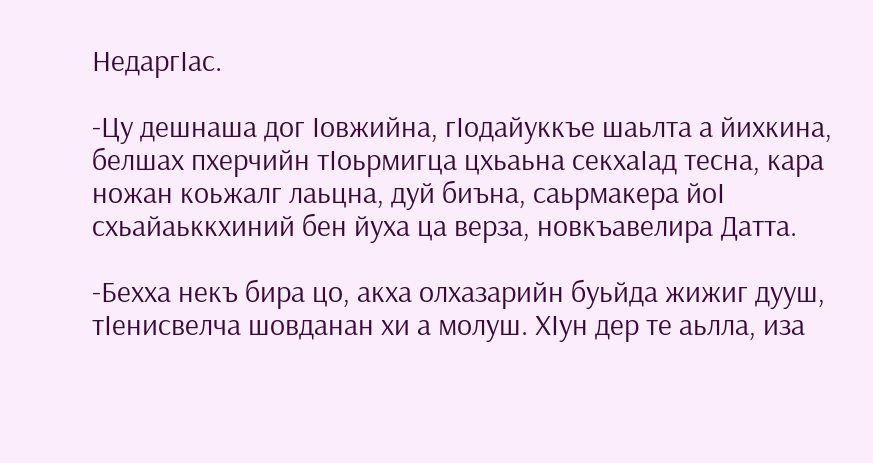НедаргIас.

-Цу дешнаша дог Iовжийна, гIодайуккъе шаьлта а йихкина, белшах пхерчийн тIоьрмигца цхьаьна секхаIад тесна, кара ножан коьжалг лаьцна, дуй биъна, саьрмакера йоI схьайаьккхиний бен йуха ца верза, новкъавелира Датта.

-Бехха некъ бира цо, акха олхазарийн буьйда жижиг дууш, тIенисвелча шовданан хи а молуш. ХIун дер те аьлла, иза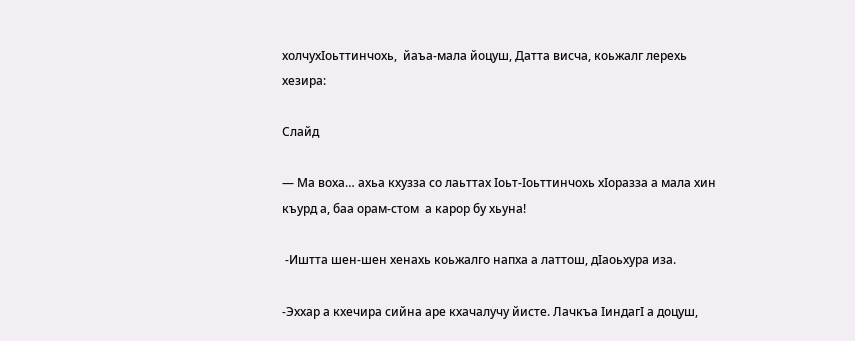холчухIоьттинчохь,  йаъа-мала йоцуш, Датта висча, коьжалг лерехь хезира:

Слайд

— Ма воха… ахьа кхузза со лаьттах Iоьт-Iоьттинчохь хIоразза а мала хин къурд а, баа орам-стом  а карор бу хьуна!

 -Иштта шен-шен хенахь коьжалго напха а латтош, дIаоьхура иза.

-Эххар а кхечира сийна аре кхачалучу йисте. Лачкъа IиндагI а доцуш,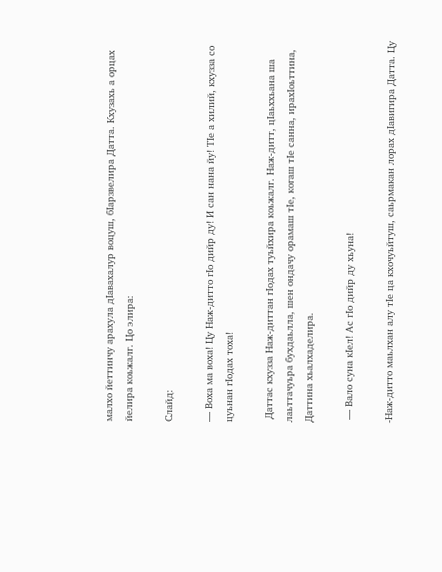малхо йеттинчу арахула дIавахалур воцуш, бIарзвелира Датта. Кхузахь а орцах йелира коьжалг. Цо элира:

Слайд:

— Воха ма воха! Цу Наж-дитто гIо дийр ду! И сан нана йу! ТIе а хилий, кхузза со цуьнан гIодах тоха!

 Даттас кхузза Наж-диттан гIодах туьйхира коьжалг. Наж-дитт, цIаьххьана ша лаьттачуьра бухдаьлла, шен ондачу орамаш тIе, когаш тIе санна, ирахIоьттина, Даттина хьалхаделира.

 — Вало суна кIел! Ас гIо дийр ду хьуна!

-Наж-дитто маьлхан алу тIе ца кхочуьйтуш, саьрмакан лорах дIавигира Датта. Цу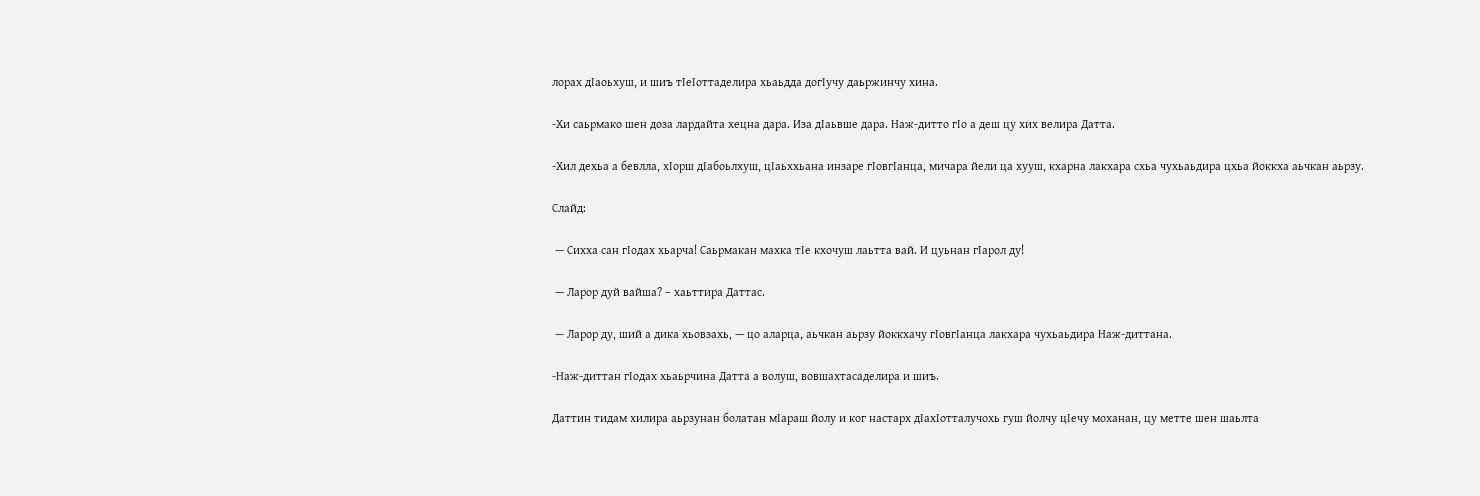лорах дIаоьхуш, и шиъ тIеIоттаделира хьаьдда догIучу даьржинчу хина.

-Хи саьрмако шен доза лардайта хецна дара. Иза дIаьвше дара. Наж-дитто гIо а деш цу хих велира Датта.

-Хил дехьа а бевлла, хIорш дIабоьлхуш, цIаьххьана инзаре гIовгIанца, мичара йели ца хууш, кхарна лакхара схьа чухьаьдира цхьа йоккха аьчкан аьрзу.

Слайд:

 — Сихха сан гIодах хьарча! Саьрмакан махка тIе кхочуш лаьтта вай. И цуьнан гIарол ду!

 — Ларор дуй вайша? – хаьттира Даттас.

 — Ларор ду, ший а дика хьовзахь, — цо аларца, аьчкан аьрзу йоккхачу гIовгIанца лакхара чухьаьдира Наж-диттана.

-Наж-диттан гIодах хьаьрчина Датта а волуш, вовшахтасаделира и шиъ.

Даттин тидам хилира аьрзунан болатан мIараш йолу и ког настарх дIахIотталучохь гуш йолчу цIечу моханан, цу метте шен шаьлта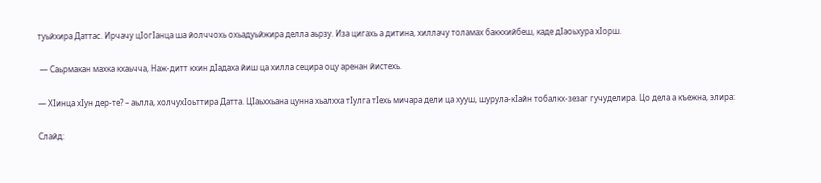туьйхира Даттас. Ирчачу цIогIанца ша йолччохь охьадуьйжира делла аьрзу. Иза цигахь а дитина, хиллачу толамах баккхийбеш, каде дIаоьхура хIорш.

 — Саьрмакан махка кхаьчча, Наж-дитт кхин дIадаха йиш ца хилла сецира оцу аренан йистехь.

— ХIинца хIун дер-те? – аьлла, холчухIоьттира Датта. ЦIаьххьана цунна хьалхха тIулга тIехь мичара дели ца хууш, шурула-кIайн тобалкх-зезаг гучуделира. Цо дела а къежна, элира:

Слайд: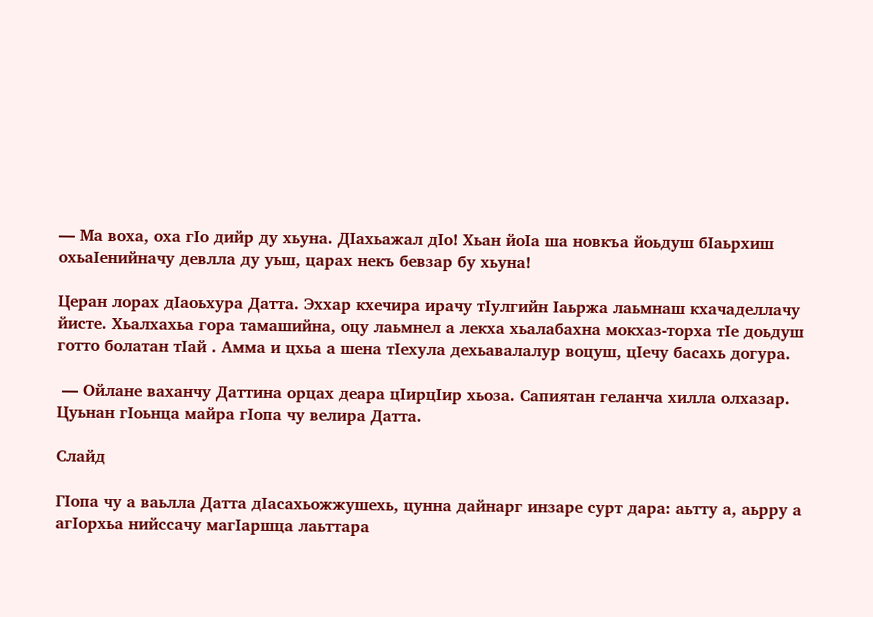— Ма воха, оха гIо дийр ду хьуна. ДIахьажал дIо! Хьан йоIа ша новкъа йоьдуш бIаьрхиш охьаIенийначу девлла ду уьш, царах некъ бевзар бу хьуна!

Церан лорах дIаоьхура Датта. Эххар кхечира ирачу тIулгийн Iаьржа лаьмнаш кхачаделлачу йисте. Хьалхахьа гора тамашийна, оцу лаьмнел а лекха хьалабахна мокхаз-торха тIе доьдуш готто болатан тIай . Амма и цхьа а шена тIехула дехьавалалур воцуш, цIечу басахь догура.

 — Ойлане ваханчу Даттина орцах деара цIирцIир хьоза. Сапиятан геланча хилла олхазар. Цуьнан гIоьнца майра гIопа чу велира Датта.

Слайд

ГIопа чу а ваьлла Датта дIасахьожжушехь, цунна дайнарг инзаре сурт дара: аьтту а, аьрру а агIорхьа нийссачу магIаршца лаьттара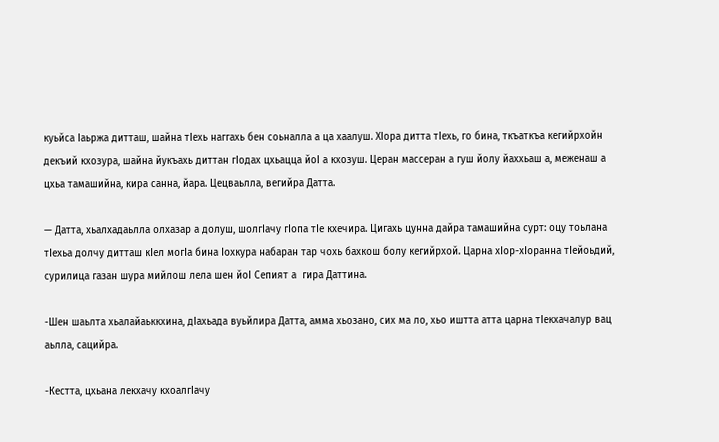куьйса Iаьржа дитташ, шайна тIехь наггахь бен соьналла а ца хаалуш. ХIора дитта тIехь, го бина, ткъаткъа кегийрхойн декъий кхозура, шайна йукъахь диттан гIодах цхьацца йоI а кхозуш. Церан массеран а гуш йолу йаххьаш а, меженаш а цхьа тамашийна, кира санна, йара. Цецваьлла, вегийра Датта.

— Датта, хьалхадаьлла олхазар а долуш, шолгIачу гIопа тIе кхечира. Цигахь цунна дайра тамашийна сурт: оцу тоьлана тIехьа долчу дитташ кIел могIа бина Iохкура набаран тар чохь бахкош болу кегийрхой. Царна хIор-хIоранна тIейоьдий, сурилица газан шура мийлош лела шен йоI Сепият а  гира Даттина.

-Шен шаьлта хьалайаьккхина, дIахьада вуьйлира Датта, амма хьозано, сих ма ло, хьо иштта атта царна тIекхачалур вац аьлла, сацийра.

-Кестта, цхьана лекхачу кхоалгIачу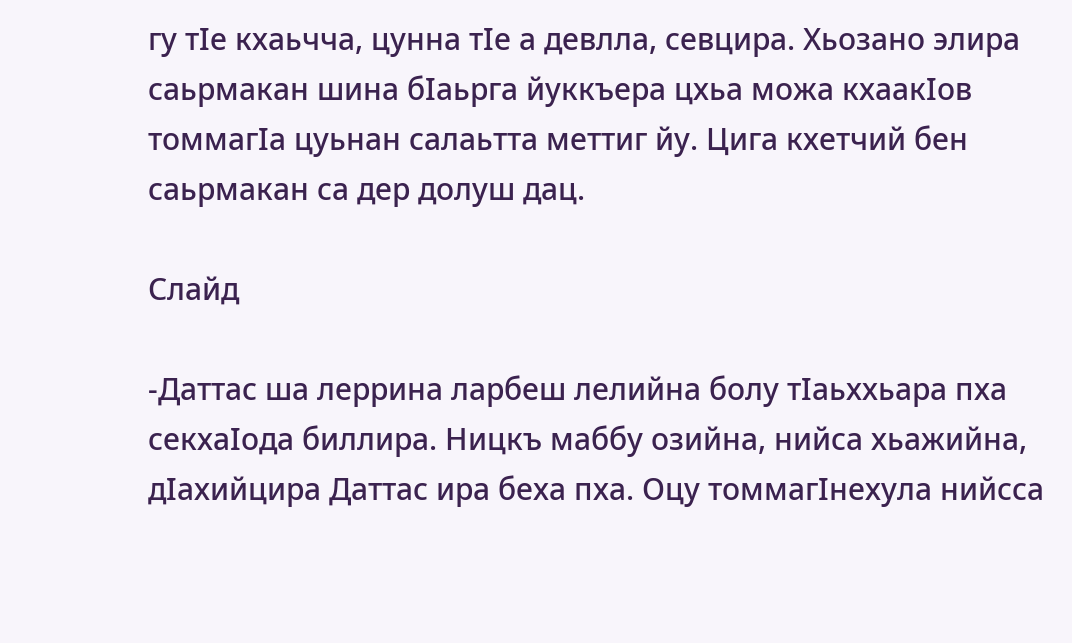гу тIе кхаьчча, цунна тIе а девлла, севцира. Хьозано элира саьрмакан шина бIаьрга йуккъера цхьа можа кхаакIов томмагIа цуьнан салаьтта меттиг йу. Цига кхетчий бен саьрмакан са дер долуш дац.

Слайд

-Даттас ша леррина ларбеш лелийна болу тIаьххьара пха секхаIода биллира. Ницкъ маббу озийна, нийса хьажийна, дIахийцира Даттас ира беха пха. Оцу томмагIнехула нийсса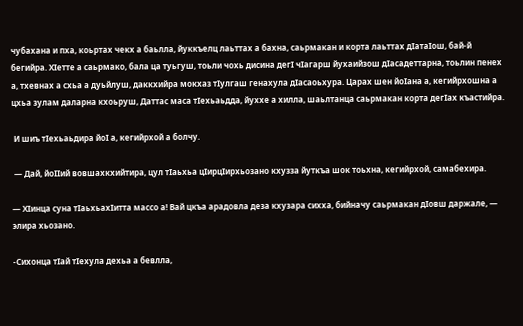чубахана и пха, коьртах чекх а баьлла, йуккъелц лаьттах а бахна, саьрмакан и корта лаьттах дIатаIош, бай-й бегийра. ХIетте а саьрмако, бала ца туьгуш, тоьли чохь дисина дегI чIагарш йухаийзош дIасадеттарна, тоьлин пенех а, тхевнах а схьа а дуьйлуш, даккхийра мокхаз тIулгаш генахула дIасаоьхура. Царах шен йоIана а, кегийрхошна а цхьа зулам даларна кхоьруш, Даттас маса тIехьаьдда, йуххе а хилла, шаьлтанца саьрмакан корта дегIах къастийра.

 И шиъ тIехьаьдира йоI а, кегийрхой а болчу.

 — Дай, йоIIий вовшахкхийтира, цул тIаьхьа цIирцIирхьозано кхузза йуткъа шок тоьхна, кегийрхой, самабехира.

— ХIинца суна тIаьхьахIитта массо а! Вай цкъа арадовла деза кхузара сихха, бийначу саьрмакан дIовш даржале, — элира хьозано.

-Сихонца тIай тIехула дехьа а бевлла,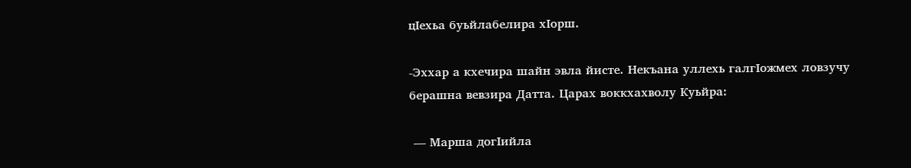цIехьа буьйлабелира хIорш.

-Эххар а кхечира шайн эвла йисте. Некъана уллехь галгIожмех ловзучу берашна вевзира Датта. Царах воккхахволу Куьйра:

 — Марша догIийла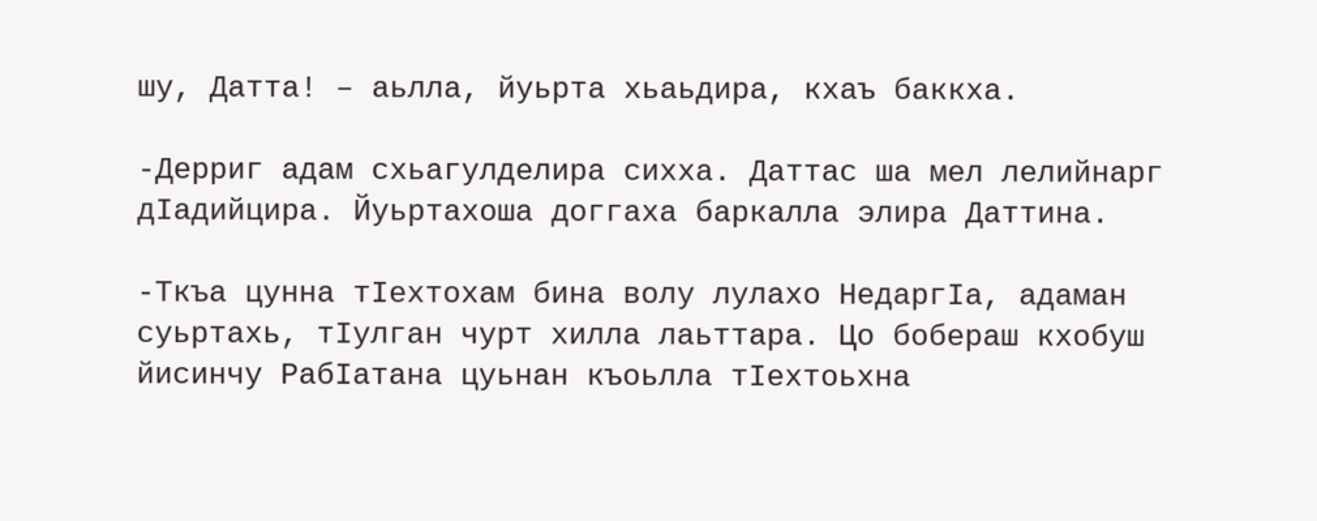шу, Датта! – аьлла, йуьрта хьаьдира, кхаъ баккха.

-Дерриг адам схьагулделира сихха. Даттас ша мел лелийнарг дIадийцира. Йуьртахоша доггаха баркалла элира Даттина.

-Ткъа цунна тIехтохам бина волу лулахо НедаргIа, адаман суьртахь, тIулган чурт хилла лаьттара. Цо бобераш кхобуш йисинчу РабIатана цуьнан къоьлла тIехтоьхна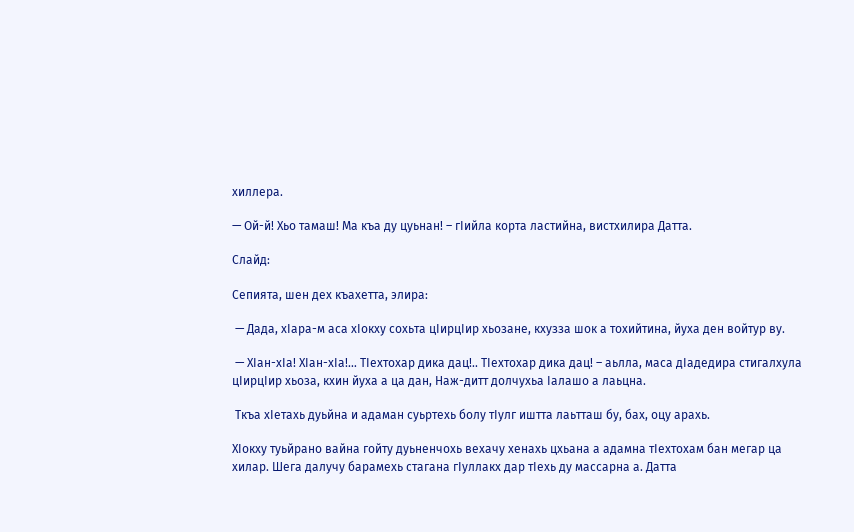хиллера.

— Ой-й! Хьо тамаш! Ма къа ду цуьнан! – гIийла корта ластийна, вистхилира Датта.

Слайд:

Сепията, шен дех къахетта, элира:

 — Дада, хIара-м аса хIокху сохьта цIирцIир хьозане, кхузза шок а тохийтина, йуха ден войтур ву.

 — ХIан-хIа! ХIан-хIа!… ТIехтохар дика дац!.. ТIехтохар дика дац! – аьлла, маса дIадедира стигалхула цIирцIир хьоза, кхин йуха а ца дан, Наж-дитт долчухьа Iалашо а лаьцна.

 Ткъа хIетахь дуьйна и адаман суьртехь болу тIулг иштта лаьтташ бу, бах, оцу арахь.

ХIокху туьйрано вайна гойту дуьненчохь вехачу хенахь цхьана а адамна тIехтохам бан мегар ца хилар. Шега далучу барамехь стагана гIуллакх дар тIехь ду массарна а. Датта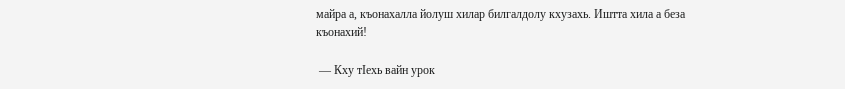майра а, къонахалла йолуш хилар билгалдолу кхузахь. Иштта хила а беза къонахий!

 — Кху тIехь вайн урок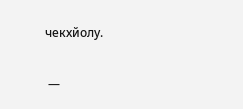чекхйолу.

 —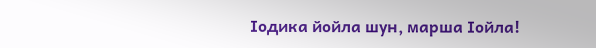Iодика йойла шун, марша Iойла!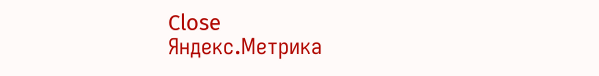Close
Яндекс.Метрика